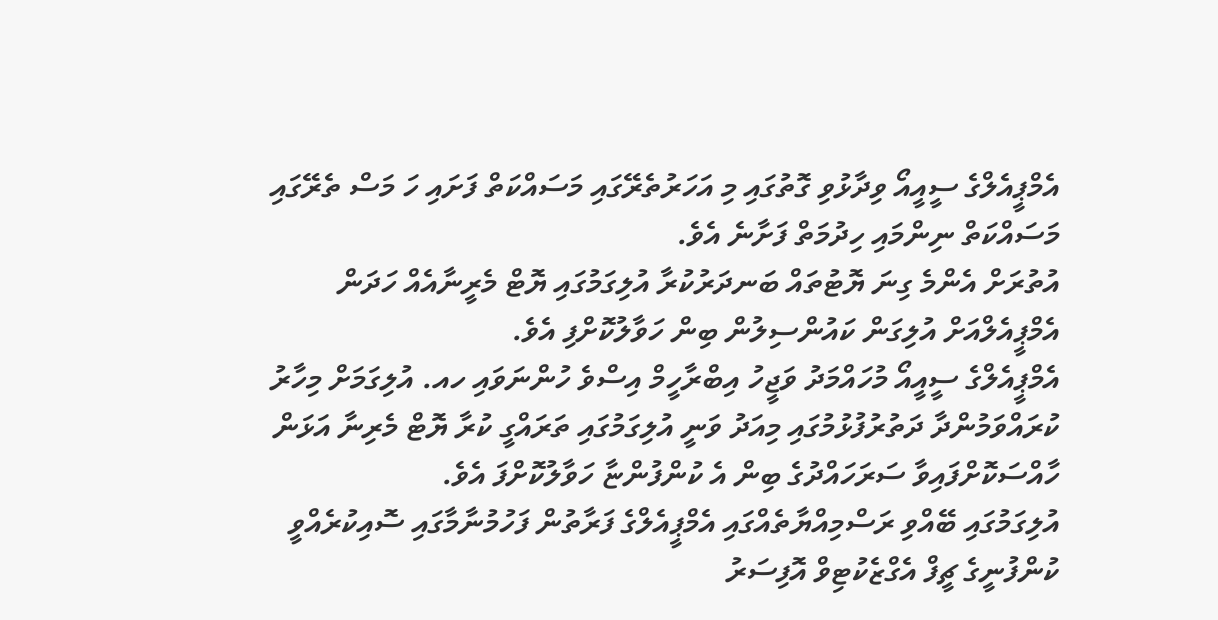އެމްޕީއެލްގެ ސީއީއޯ ވިދާޅުވި ގޮތުގައި މި އަހަރުތެރޭގައި މަސައްކަތް ފަށައި ހަ މަސް ތެރޭގައި މަސައްކަތް ނިންމައި ހިދުމަތް ފަށާނެ އެވެ.
އުތުރަށް އެންމެ ގިނަ ޔޮޓުތައް ބަނދަރުކުރާ އުލިގަމުގައި ޔޮޓް މެރީނާއެއް ހަދަން އެމްޕީއެލްއަށް އުލިގަން ކައުންސިލުން ބިން ހަވާލުކޮށްފި އެވެ.
އެމްޕީއެލްގެ ސީއީއޯ މުހައްމަދު ވަޖީހު އިބްރާހީމް އިސްވެ ހުންނަވައި ހއ. އުލިގަމަށް މިހާރު ކުރައްވަމުންދާ ދަތުރުފުޅުމުގައި މިއަދު ވަނީ އުލިގަމުގައި ތަރައްގީ ކުރާ ޔޮޓް މެރިނާ އަޅަން ހާއްސަކޮށްފައިވާ ސަރަހައްދުގެ ބިން އެ ކުންފުންޏާ ހަވާލުކޮށްފަ އެވެ.
އުލިގަމުގައި ބޭއްވި ރަސްމިއްޔާތެއްގައި އެމްޕީއެލްގެ ފަރާތުން ފަހުމުނާމާގައި ސޮއިކުރެއްވީ ކުންފުނީގެ ޗީފް އެގްޒެކުޓިވް އޮފިސަރު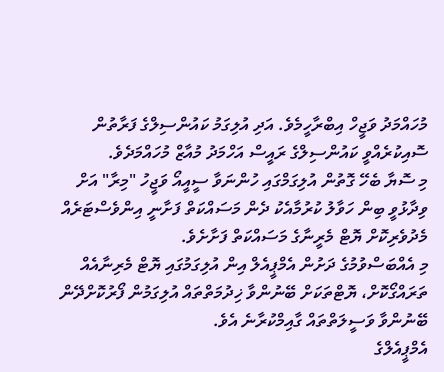މުހައްމަދު ވަޖީހް އިބްރާހީމެވެ. އަދި އުލިގަމު ކައުންސިލްގެ ފަރާތުން ސޮއިކުރެއްވީ ކައުންސިލްގެ ރައީސް އަހްމަދު މުއާޒް މުހައްމަދެވެ.
މި ސޮޔާ ބެހޭ ގޮތުން އުލިގަމްގައި ހުންނަވާ ސީއީއޯ ވަޖީހު "މިރާ" އަށް ވިދާޅުވީ ބިން ހަވާލު ކުރުމާއެކު ދެން މަސައްކަތް ފަށާނީ އިންވެސްޓަރެއް މެދުވެރިކޮށް ޔޮޓް މެރީނާގެ މަސައްކަތް ފަށާށެވެ.
މި އެއްބަސްވުމުގެ ދަށުން އެމްޕީއެލް އިން އުލިގަމުގައި ޔޮޓް މެރިނާއެއް ތަރައްގޯކޮށް، ޔޮޓްތަކަށް ބޭނުންވާ ޚިދުމަތްތައް އުލިގަމުން ފޯރުކޮށްދޭން ބޭނުންވާ ވަސީލަތްތައް ގާއިމްކުރާނެ އެވެ.
އެމްޕީއެލްގެ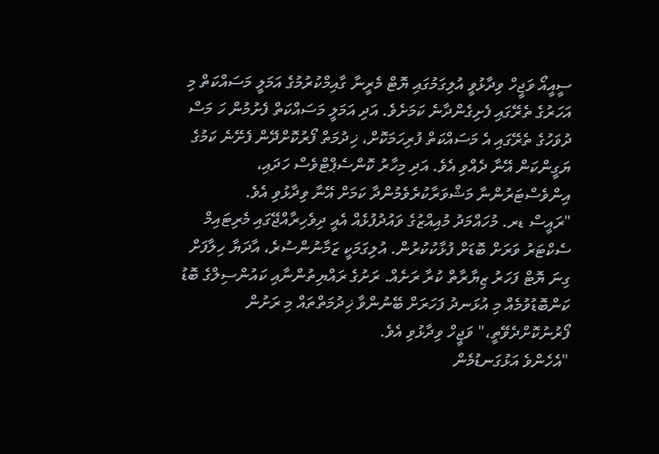ސީއީއޯ ވަޖީހް ވިދާޅުވީ އުލިގަމުގައި ޔޮޓް މެރީނާ ގާއިމްކުރުމުގެ އަމަލީ މަސައްކަތް މި އަހަރުގެ ތެރޭގައި ފެށިގެންދާނެ ކަމަށެވެ. އަދި އަމަލީ މަސައްކަތް ފެށުމުން ހަ މަސް ދުވަހުގެ ތެރޭގައި އެ މަސައްކަތް ފުރިހަމަކޮށް، ޚިދުމަތް ފޯރުކޮށްދޭން ފެށޭނެ ކަމުގެ ޔަގީންކަން އޭނާ ދެއްވި އެވެ. އަދި މިހާރު ކޮންސެޕްޓްވެސް ހަދައި، އިންވެސްޓަރުންނާ މަޝްވަރާކުރެވެމުންދާ ކަމަށް އޭނާ ވިދާޅުވި އެވެ.
"ރައީސް ޑރ. މުހައްމަދު މުއިއްޒުގެ ވައުދުފުޅެއް އެއީ ދިވެހިރާއްޖޭގައި މެރިޓައިމް ސެކްޓަރު ވަރަށް ބޮޑަށް ފުޅާކުކުރުން. އުލިގަމަކީ ޒަމާނުންސުރެ، އާދަޔާ ހިލާފަށް ގިނަ ޔޮޓް ފަހަރު ޒިޔާރާތް ކުރާ ރަށެއް. ރަށުގެ ރައްޔިތުންނާއި ކައުންސިލްގެ ބޮޑު ކަންބޮޑުވުމެއް މި އުޅަނދު ފަހަރަށް ބޭނުންވާ ޚިދުމަތްތައް މި ރަށުން ފޯރުނުކޮށްދެވޭތީ،" ވަޖީހް ވިދާޅުވި އެވެ.
"އެހެންވެ އަޅުގަނޑުމެން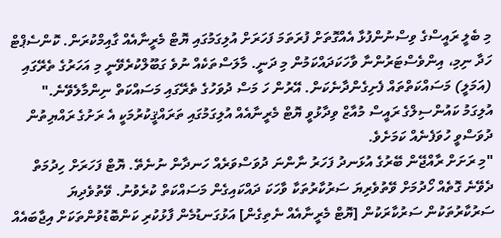މި ބެލީ ރައީސްގެ ވިސްނުންފުޅާ އެއްގޮތަށް ފުރަތަމަ ފަހަރަށް އުލިގަމުގައި ޔޮޓް މެރީނާއެއް ގާއިމްކުރަން. ކޮންސެޕްޓް ހަދާ ނިމި، އިންވެސްޓަރުންނާ ވާހަކަދައްކަމުން މި ދަނީ. މާލަސްތަކެއް ނުވެ ގަބޫލްކުރެވޭނީ މި އަހަރުގެ ތެރޭގައި (އަމަލީ) މަސައްކަތްތައް ފެށިގެންދާނެކަން. އޭރުން ހަ މަސް ދުވަހުގެ ތެރޭގައި މަސައްކަތް ނިންމާލެވޭނެ."
އުލިގަމު ކައުންސިލްގެ ރައީސް މުއާޒް ވިދާޅުވީ ޔޮޓް މެރީނާއެއް އުލިގަމުގައި ތަރައްޤީކުރުމަކީ އެ ރަށުގެ ރައްޔިތުން ދުވަސްވީ ހުވަފެނެއް ކަމަށެވެ.
"މި ރަށަށް ރާއްޖޭން ބޭރުގެ އުޅަނދު ފަހަރު ނާންނަ ދުވަސްވަރެއް ހަނދާން ނުނެތޭ. ޔޮޓް ފަހަރަށް ހިދުމަތް ދެވޭނެ ގޮތެއް ހޯދުމަށް ވޭތުވެރިޔަ ސަރުކާރުތަކާ ވާހަކަ ދައްކައިގެން މަސައްކަތް ކުރެވުނު. ވޭތުވެދިޔަ ސަރުކާރުތަކުން ސަރުކާރަކުން [ޔޮޓް މެރީނާއެއް ނެތިގެން] އަޅުގަނޑުމެން ފާޅުކުރި ކަންބޮޑުވުންތަކަށް އިޖާބައެއް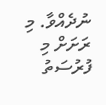ނުދެއްވާ. މި ރަށަށް މި ފުރުސަތު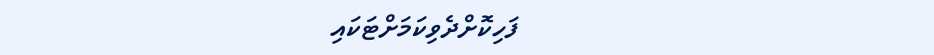ފަހިކޮށްދެވިކަމަށްޓަކައި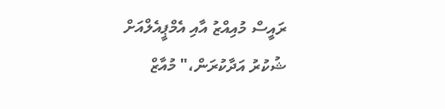ރައީސް މުއިއްޒު އާއި އެމްޕީއެލްއަށް ޝުކުރު އަދާކުރަން،" މުއާޒް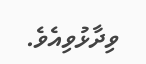ވިދާޅުވިއެވެ.